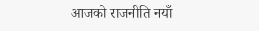आजको राजनीति नयाँ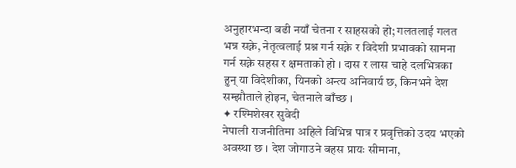अनुहारभन्दा बढी नयाँ चेतना र साहसको हो; गलतलाई गलत भन्न सक्ने, नेतृत्वलाई प्रश्न गर्न सक्ने र विदेशी प्रभावको सामना गर्न सक्ने सहस र क्षमताको हो । दास र लास चाहे दलभित्रका हुन् या विदेशीका, यिनको अन्त्य अनिवार्य छ, किनभने देश सम्झौताले होइन, चेतनाले बाँच्छ ।
✦ रश्मिशेखर सुवेदी
नेपाली राजनीतिमा अहिले विभिन्न पात्र र प्रवृत्तिको उदय भएको अवस्था छ । देश जोगाउने बहस प्रायः सीमाना,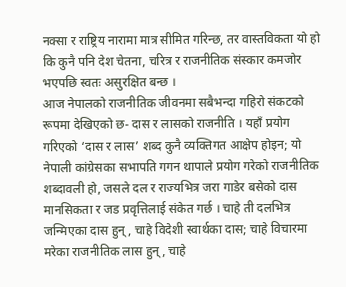नक्सा र राष्ट्रिय नारामा मात्र सीमित गरिन्छ, तर वास्तविकता यो हो कि कुनै पनि देश चेतना, चरित्र र राजनीतिक संस्कार कमजोर भएपछि स्वतः असुरक्षित बन्छ ।
आज नेपालको राजनीतिक जीवनमा सबैभन्दा गहिरो संकटको रूपमा देखिएको छ- दास र लासको राजनीति । यहाँ प्रयोग गरिएको ‘दास र लास’ शब्द कुनै व्यक्तिगत आक्षेप होइन; यो नेपाली कांग्रेसका सभापति गगन थापाले प्रयोग गरेको राजनीतिक शब्दावली हो, जसले दल र राज्यभित्र जरा गाडेर बसेको दास मानसिकता र जड प्रवृत्तिलाई संकेत गर्छ । चाहे ती दलभित्र जन्मिएका दास हुन्, चाहे विदेशी स्वार्थका दास; चाहे विचारमा मरेका राजनीतिक लास हुन्, चाहे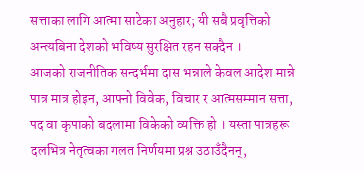सत्ताका लागि आत्मा साटेका अनुहार; यी सबै प्रवृत्तिको अन्त्यबिना देशको भविष्य सुरक्षित रहन सक्दैन ।
आजको राजनीतिक सन्दर्भमा दास भन्नाले केवल आदेश मान्ने पात्र मात्र होइन, आफ्नो विवेक, विचार र आत्मसम्मान सत्ता, पद वा कृपाको बदलामा विकेको व्यक्ति हो । यस्ता पात्रहरू दलभित्र नेतृत्वका गलत निर्णयमा प्रश्न उठाउँदैनन्,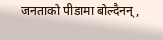जनताको पीडामा बोल्दैनन्,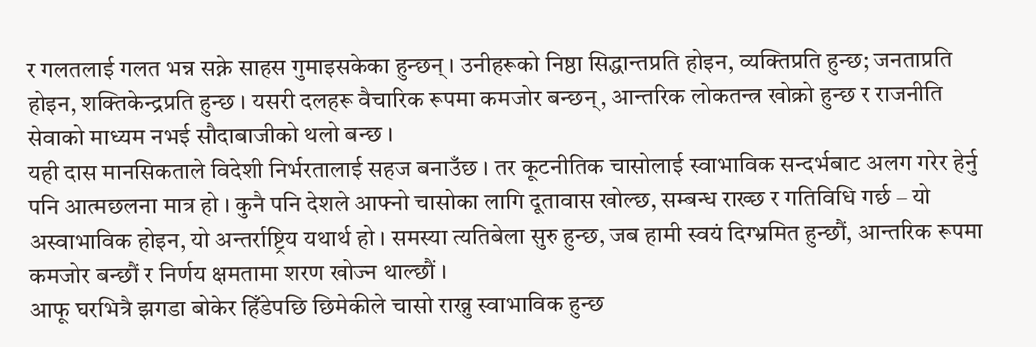र गलतलाई गलत भन्न सक्ने साहस गुमाइसकेका हुन्छन् । उनीहरूको निष्ठा सिद्धान्तप्रति होइन, व्यक्तिप्रति हुन्छ; जनताप्रति होइन, शक्तिकेन्द्रप्रति हुन्छ । यसरी दलहरू वैचारिक रूपमा कमजोर बन्छन्, आन्तरिक लोकतन्त्र खोक्रो हुन्छ र राजनीति सेवाको माध्यम नभई सौदाबाजीको थलो बन्छ ।
यही दास मानसिकताले विदेशी निर्भरतालाई सहज बनाउँछ । तर कूटनीतिक चासोलाई स्वाभाविक सन्दर्भबाट अलग गरेर हेर्नु पनि आत्मछलना मात्र हो । कुनै पनि देशले आफ्नो चासोका लागि दूतावास खोल्छ, सम्बन्ध राख्छ र गतिविधि गर्छ – यो अस्वाभाविक होइन, यो अन्तर्राष्ट्रिय यथार्थ हो । समस्या त्यतिबेला सुरु हुन्छ, जब हामी स्वयं दिग्भ्रमित हुन्छौं, आन्तरिक रूपमा कमजोर बन्छौं र निर्णय क्षमतामा शरण खोज्न थाल्छौं ।
आफू घरभित्रै झगडा बोकेर हिँडेपछि छिमेकीले चासो राख्नु स्वाभाविक हुन्छ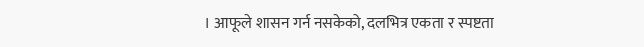। आफूले शासन गर्न नसकेको, दलभित्र एकता र स्पष्टता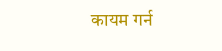कायम गर्न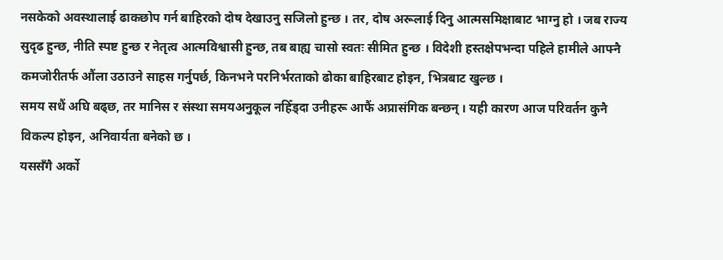नसकेको अवस्थालाई ढाकछोप गर्न बाहिरको दोष देखाउनु सजिलो हुन्छ । तर, दोष अरूलाई दिनु आत्मसमिक्षाबाट भाग्नु हो । जब राज्य सुदृढ हुन्छ, नीति स्पष्ट हुन्छ र नेतृत्व आत्मविश्वासी हुन्छ, तब बाह्य चासो स्वतः सीमित हुन्छ । विदेशी हस्तक्षेपभन्दा पहिले हामीले आफ्नै कमजोरीतर्फ औंला उठाउने साहस गर्नुपर्छ, किनभने परनिर्भरताको ढोका बाहिरबाट होइन, भित्रबाट खुल्छ ।
समय सधैं अघि बढ्छ, तर मानिस र संस्था समयअनुकूल नहिँड्दा उनीहरू आफैं अप्रासंगिक बन्छन् । यही कारण आज परिवर्तन कुनै विकल्प होइन, अनिवार्यता बनेको छ ।
यससँगै अर्को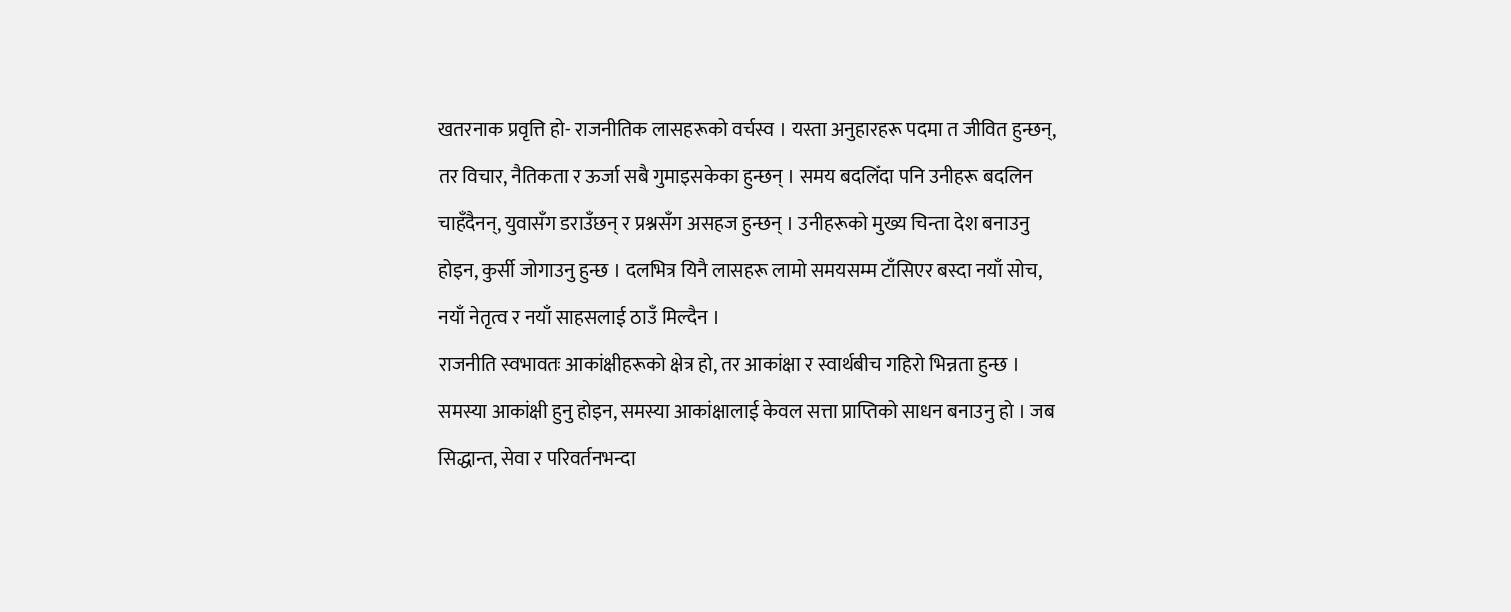खतरनाक प्रवृत्ति हो- राजनीतिक लासहरूको वर्चस्व । यस्ता अनुहारहरू पदमा त जीवित हुन्छन्, तर विचार, नैतिकता र ऊर्जा सबै गुमाइसकेका हुन्छन् । समय बदलिँदा पनि उनीहरू बदलिन चाहँदैनन्, युवासँग डराउँछन् र प्रश्नसँग असहज हुन्छन् । उनीहरूको मुख्य चिन्ता देश बनाउनु होइन, कुर्सी जोगाउनु हुन्छ । दलभित्र यिनै लासहरू लामो समयसम्म टाँसिएर बस्दा नयाँ सोच, नयाँ नेतृत्व र नयाँ साहसलाई ठाउँ मिल्दैन ।
राजनीति स्वभावतः आकांक्षीहरूको क्षेत्र हो, तर आकांक्षा र स्वार्थबीच गहिरो भिन्नता हुन्छ । समस्या आकांक्षी हुनु होइन, समस्या आकांक्षालाई केवल सत्ता प्राप्तिको साधन बनाउनु हो । जब सिद्धान्त, सेवा र परिवर्तनभन्दा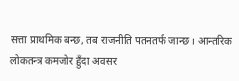सत्ता प्राथमिक बन्छ, तब राजनीति पतनतर्फ जान्छ । आन्तरिक लोकतन्त्र कमजोर हुँदा अवसर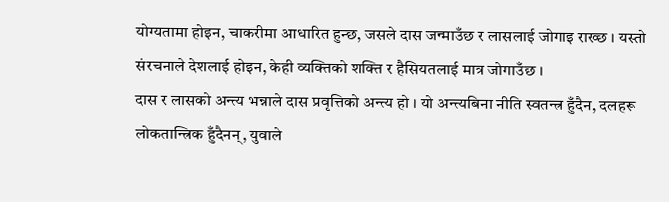योग्यतामा होइन, चाकरीमा आधारित हुन्छ, जसले दास जन्माउँछ र लासलाई जोगाइ राख्छ । यस्तो संरचनाले देशलाई होइन, केही व्यक्तिको शक्ति र हैसियतलाई मात्र जोगाउँछ ।
दास र लासको अन्त्य भन्नाले दास प्रवृत्तिको अन्त्य हो । यो अन्त्यबिना नीति स्वतन्त्र हुँदैन, दलहरू लोकतान्त्रिक हुँदैनन्, युवाले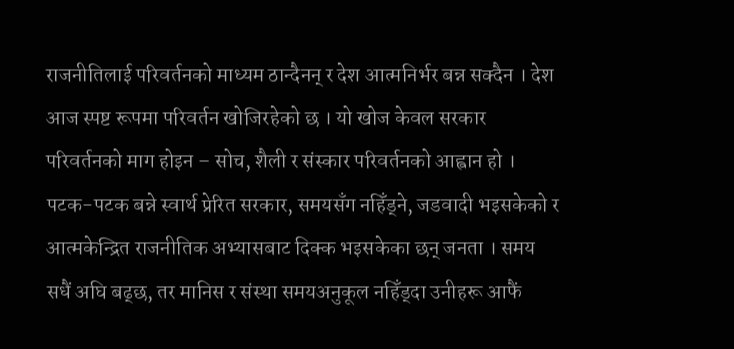राजनीतिलाई परिवर्तनको माध्यम ठान्दैनन् र देश आत्मनिर्भर बन्न सक्दैन । देश आज स्पष्ट रूपमा परिवर्तन खोजिरहेको छ । यो खोज केवल सरकार परिवर्तनको माग होइन – सोच, शैली र संस्कार परिवर्तनको आह्वान हो ।
पटक-पटक बन्ने स्वार्थ प्रेरित सरकार, समयसँग नहिँड्ने, जडवादी भइसकेको र आत्मकेन्द्रित राजनीतिक अभ्यासबाट दिक्क भइसकेका छन् जनता । समय सधैं अघि बढ्छ, तर मानिस र संस्था समयअनुकूल नहिँड्दा उनीहरू आफैं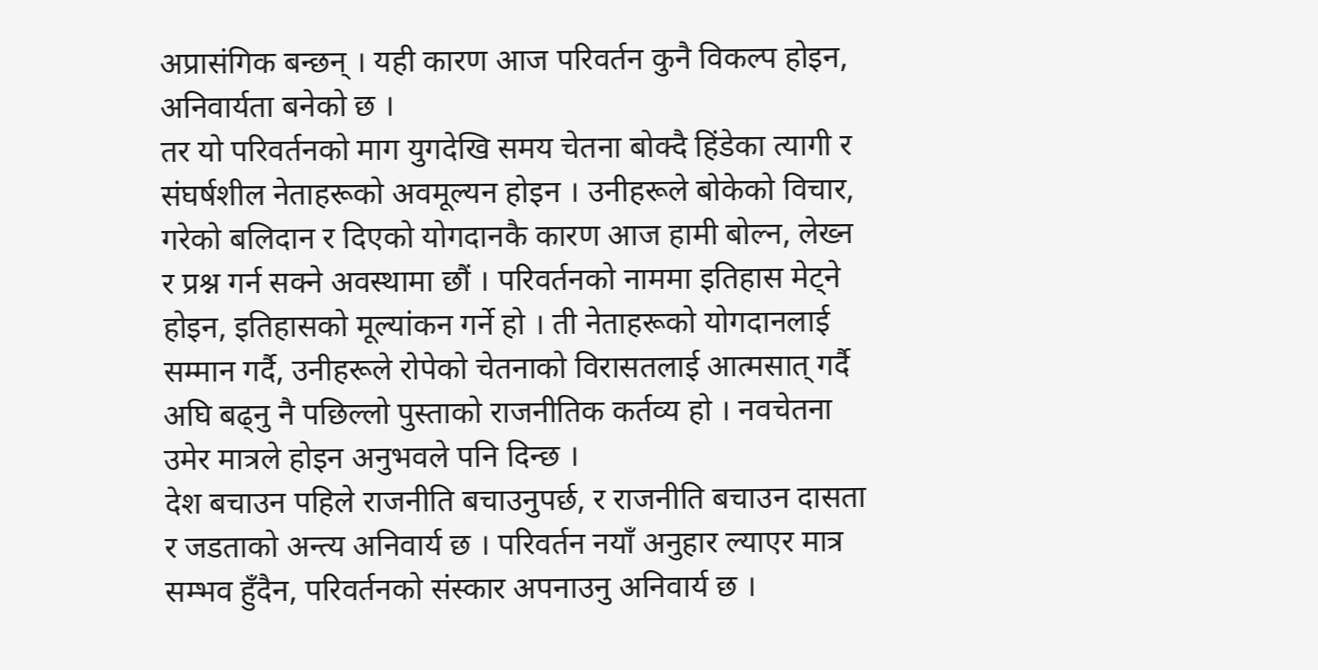अप्रासंगिक बन्छन् । यही कारण आज परिवर्तन कुनै विकल्प होइन, अनिवार्यता बनेको छ ।
तर यो परिवर्तनको माग युगदेखि समय चेतना बोक्दै हिंडेका त्यागी र संघर्षशील नेताहरूको अवमूल्यन होइन । उनीहरूले बोकेको विचार, गरेको बलिदान र दिएको योगदानकै कारण आज हामी बोल्न, लेख्न र प्रश्न गर्न सक्ने अवस्थामा छौं । परिवर्तनको नाममा इतिहास मेट्ने होइन, इतिहासको मूल्यांकन गर्ने हो । ती नेताहरूको योगदानलाई सम्मान गर्दै, उनीहरूले रोपेको चेतनाको विरासतलाई आत्मसात् गर्दै अघि बढ्नु नै पछिल्लो पुस्ताको राजनीतिक कर्तव्य हो । नवचेतना उमेर मात्रले होइन अनुभवले पनि दिन्छ ।
देश बचाउन पहिले राजनीति बचाउनुपर्छ, र राजनीति बचाउन दासता र जडताको अन्त्य अनिवार्य छ । परिवर्तन नयाँ अनुहार ल्याएर मात्र सम्भव हुँदैन, परिवर्तनको संस्कार अपनाउनु अनिवार्य छ ।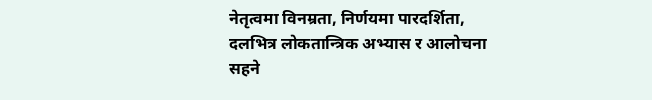नेतृत्वमा विनम्रता, निर्णयमा पारदर्शिता, दलभित्र लोकतान्त्रिक अभ्यास र आलोचना सहने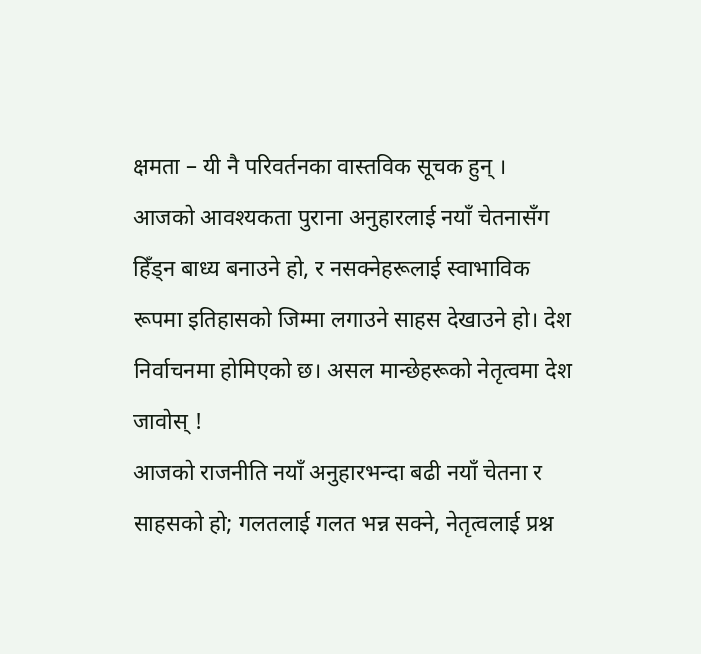क्षमता – यी नै परिवर्तनका वास्तविक सूचक हुन् । आजको आवश्यकता पुराना अनुहारलाई नयाँ चेतनासँग हिँड्न बाध्य बनाउने हो, र नसक्नेहरूलाई स्वाभाविक रूपमा इतिहासको जिम्मा लगाउने साहस देखाउने हो। देश निर्वाचनमा होमिएको छ। असल मान्छेहरूको नेतृत्वमा देश जावोस् !
आजको राजनीति नयाँ अनुहारभन्दा बढी नयाँ चेतना र साहसको हो; गलतलाई गलत भन्न सक्ने, नेतृत्वलाई प्रश्न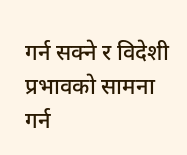गर्न सक्ने र विदेशी प्रभावको सामना गर्न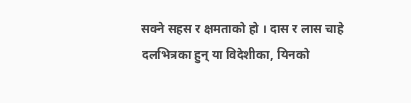सक्ने सहस र क्षमताको हो । दास र लास चाहे दलभित्रका हुन् या विदेशीका, यिनको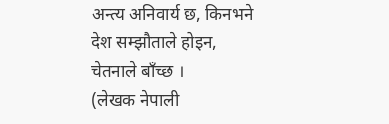अन्त्य अनिवार्य छ, किनभने देश सम्झौताले होइन, चेतनाले बाँच्छ ।
(लेखक नेपाली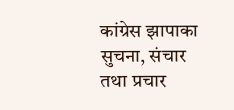कांग्रेस झापाका सुचना, संचार तथा प्रचार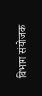विभाग संयोजक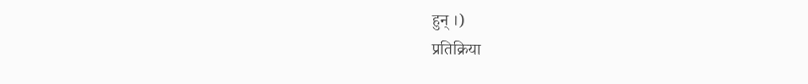हुन् ।)
प्रतिक्रिया